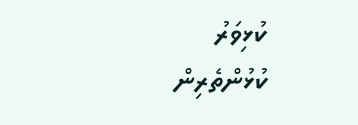ކުޅިވަރު
ކުޅުންތެރިން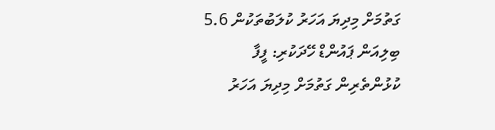ގަތުމަށް މިދިޔަ އަހަރު ކުލަބުތަކުން 5.6 ބިލިއަން ޕައުންޑް ހޭދަކުރި: ފީފާ
ކުޅުންތެރިން ގަތުމަށް މިދިޔަ އަހަރު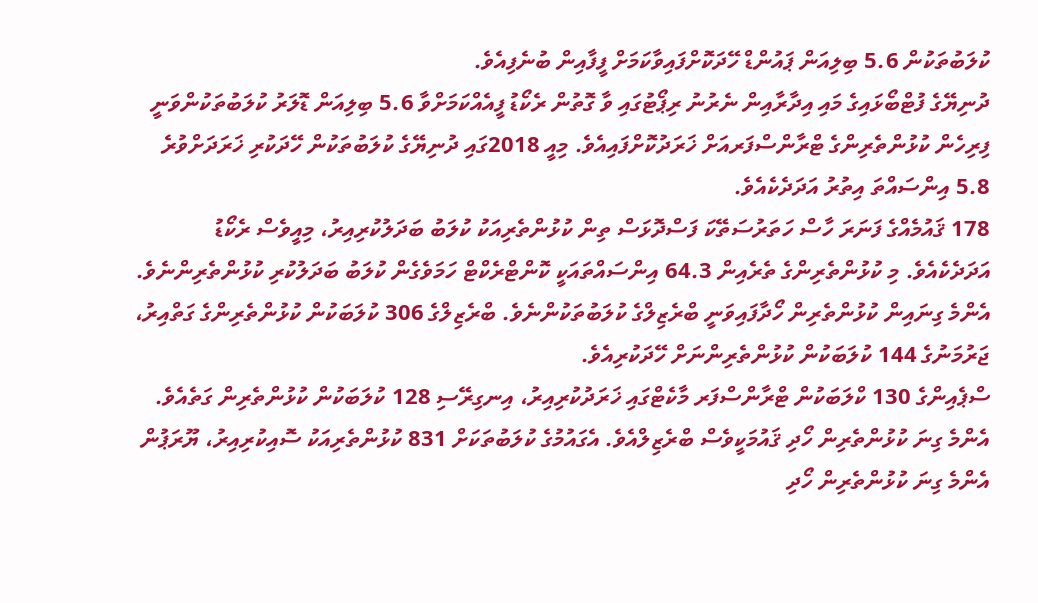ކުލަބުތަކުން 5.6 ބިލިއަން ޕައުންޑް ހޭދަކޮށްފައިވާކަމަށް ފީފާއިން ބުނެފިއެވެ.
ދުނިޔޭގެ ފުޓްބޯޅައިގެ މައި އިދާރާއިން ނެރުނު ރިޕޯޓުގައި ވާ ގޮތުން ރެކޯޑު ފީއެއްކަމަށްވާ 5.6 ބިލިއަން ޑޮލަރު ކުލަބުތަކުންވަނީ ފިރިހެން ކުޅުންތެރިންގެ ޓްރާންސްފަރއަށް ޚަރަދުކޮށްފައިއެވެ. މިއީ 2018ގައި ދުނިޔޭގެ ކުލަބުތަކުން ހޭދަކުރި ޚަރަދަށްވުރެ 5.8 އިންސައްތަ އިތުރު އަދަދެކެއެވެ.
178 ޤައުމެއްގެ ފަނަރަ ހާސް ހަތަރުސަތޭކަ ފަސްދޮޅަސް ތިން ކުޅުންތެރިއަކު ކުލަބު ބަދަލުކުރިއިރު، މިއީވެސް ރެކޯޑު އަދަދެކެއެވެ. މި ކުޅުންތެރިންގެ ތެރެއިން 64.3 އިންސައްތައަކީ ކޮންޓްރެކްޓް ހަމަވެގެން ކުލަބު ބަދަލުކުރި ކުޅުންތެރިންނެވެ. އެންމެ ގިނައިން ކުޅުންތެރިން ހޯދާފައިވަނީ ބްރެޒިލްގެ ކުލަބުތަކުންނެވެ. ބްރެޒިލްގެ 306 ކުލަބަކުން ކުޅުންތެރިންގެ ގަތްއިރު، ޖަރުމަނުގެ 144 ކުލަބަކުން ކުޅުންތެރިންނަށް ހޭދަކުރިއެވެ.
ސްޕެއިންގެ 130 ކްލަބަކުން ޓްރާންސްފަރ މާކެޓްގައި ޚަރަދުކުރިއިރު، އިނގިރޭސި 128 ކުލަބަކުން ކުޅުންތެރިން ގަތެއެވެ. އެންމެ ގިނަ ކުޅުންތެރިން ހޯދި ޤައުމަކީވެސް ބްރެޒިލްއެވެ. އެގައުމުގެ ކުލަބުތަކަށް 831 ކުޅުންތެރިއަކު ސޮއިކުރިއިރު، ޔޫރަޕުން އެންމެ ގިނަ ކުޅުންތެރިން ހޯދި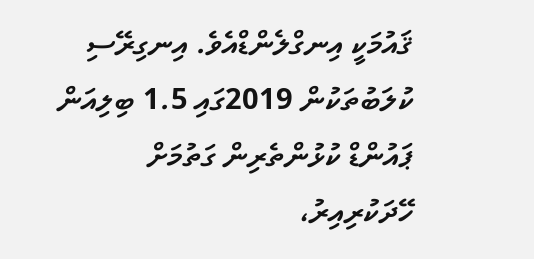ޤައުމަކީ އިނގްލެންޑްއެވެ. އިނގިރޭސި ކުލަބުތަކުން 2019ގައި 1.5 ބިލިއަން ޕައުންޑް ކުޅުންތެރިން ގަތުމަށް ހޭދަކުރިއިރު،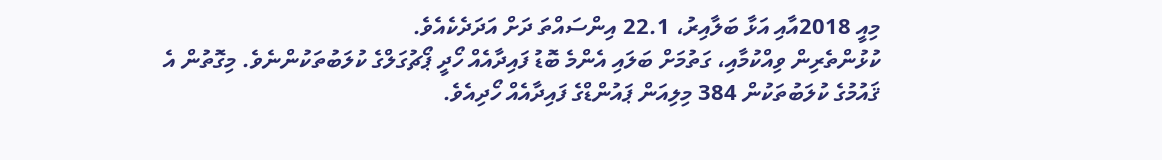މިއީ 2018އާއި އަޅާ ބަލާއިރު، 22.1 އިންސައްތަ ދަށް އަދަދެކެއެވެ.
ކުޅުންތެރިން ވިއްކުމާއި، ގަތުމަށް ބަލައި އެންމެ ބޮޑު ފައިދާއެއް ހޯދީ ޕޯޗުގަލްގެ ކުލަބުތަކުންނެވެ. މިގޮތުން އެ ޤައުމުގެ ކުލަބުތަކުން 384 މިލިއަން ޕައުންޑްގެ ފައިދާއެއް ހޯދިއެވެ.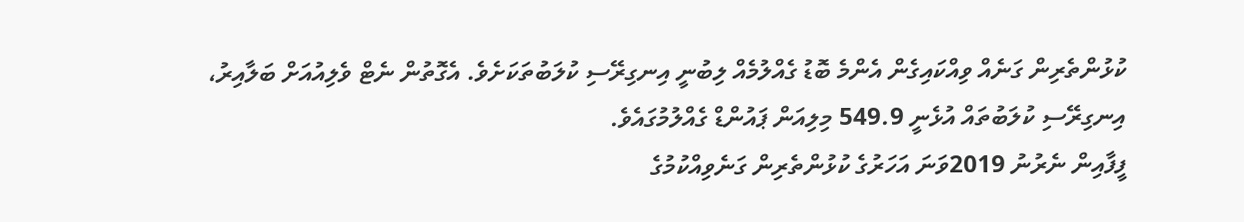ކުޅުންތެރިން ގަނެއް ވިއްކައިގެން އެންމެ ބޮޑު ގެއްލުމެއް ލިބުނީ އިނގިރޭސި ކުލަބުތަކަށެވެ. އެގޮތުން ނެޓް ވެލިއުއަށް ބަލާއިރު، އިނގިރޭސި ކުލަބުތައް އުޅެނީ 549.9 މިލިއަން ޕައުންޑް ގެއްލުމުގައެވެ.
ފީފާއިން ނެރުނު 2019ވަނަ އަހަރުގެ ކުޅުންތެރިން ގަނެވިއްކުމުގެ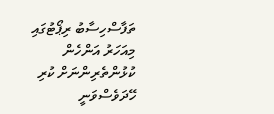ތަފާސްހިސާބު ރިޕޯޓުގައި މިއަހަރު އަންހެން ކުޅުންތެރިންނަށް ކުރި ހޭދަވެސްވަނީ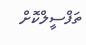ތަފްސީލްކޮށް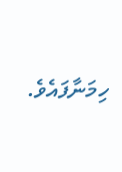ހިމަނާފައެވެ.